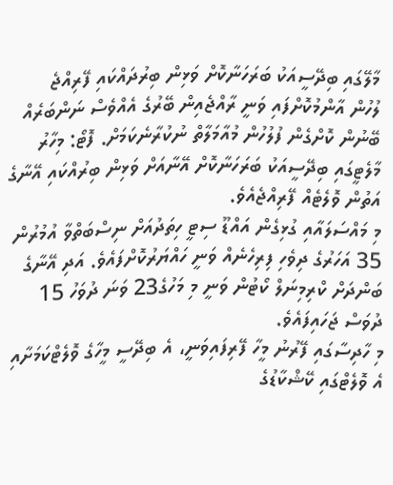މާލޭގައި ބިދޭސީއަކު ބަރަހަނާކޮށް ވަޅިން ބިރުދައްކައި ފޭރިއްޖެ
ލުހުން އާންމުކޮށްފައި ވަނީ ރާއްޖެއިން ބޭރުގެ އެއްވެސް ނަންބަރެއް ބޭނުން ކޮށްގެން ފުލުހުން މުއާމަލާތް ނުކުރާނެކަމަށް. ފޮޓޯ: މިހާރު
މާލެޓީގައި ބިދޭސީއަކު ބަރަހަނާކޮށް އޭނާއަށް ވަޅިން ބިރުއްކައި އޭނާގެ އަތުން ވޮލެޓެއް ފޭރިއްޖެއެވެ.
މި މައްސަލައާއި ގުޅިގެން އައްޑޫ ސިޓީ ހިތަދުއަށް ނިސްބަތްވާ އުމުރުން 35 އަހަރުގެ ދިވެހި ފިރިހެނެއް ވަނީ ހައްޔަރުކޮށްފައެވެ. އަދި އޭނާގެ ބަންދަށް ކްރިމިނަލް ކޯޓުން ވަނީ މި މަހުގެ23 ވަނަ ދުވަހު 15 ދުވަސް ޖަހައިފައެވެ.
މި ހާދިސާގައި ފޭރުނު މީހާ ފޭރިފައިވަނީ، އެ ބިދޭސީ މީހާގެ ވޮލެޓްކަމަށާއި އެ ވޮލެޓްގައި ކޭޝްކާޑުގެ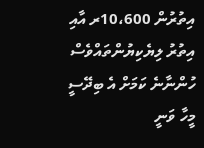އިތުރުން 10،600ރ އާއި އިތުރު ލިޔެކިޔުންތައްވެސް ހުންނާނެ ކަމަށް އެ ބިދޭސީ މީހާ ވަނީ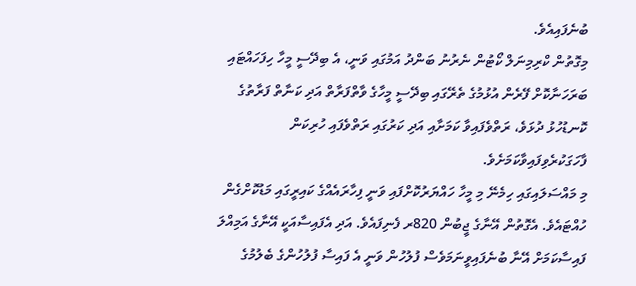ބުނެފައިއެވެ.
މިގޮތުން ކްރިމިނަލް ކޯޓުން ނެރުނު ބަންދު އަމުގައި ވަނީ، އެ ބިދޭސީ މީހާ ހިފަހައްޓައި ބަރަހަނާކޮށް ފޭރެން އުޅުމުގެ ތެރޭގައި ބިދޭސީ މީހާގެ ވާތްފަރާތް އަދި ކަނާތް ފަރާތުގެ ކޮނޑުހުޅު ދުޅަވެ، ރަތްވެފައިވާ ކަމަށާއި އަދި ކަރުގައި ރަތްވެފައި ހުރިކަން ފާހަގަކުރެވިފައިވާކަމަށެވެ.
މި މައްސަލައިގައި ހިމެނޭ މި މީހާ ހައްޔަރުކޮށްފައި ވަނީ ފިހާރައެއްގެ ކައިރީގައި މަޑުކޮށްގެން ހުއްޓައެވެ. އެގޮތުން އޭނާގެ ޖީބުން 820ރ ފެނިފައެވެ. އަދި އެފައިސާއަކީ އޭނާގެ އަމިއްލަ ފައިސާކަމަށް އޭނާ ބުނެފައިވީނަމަވެސް ފުލުހުން ވަނީ އެ ފައިސާ ފުލުހުންގެ ބެލުމުގެ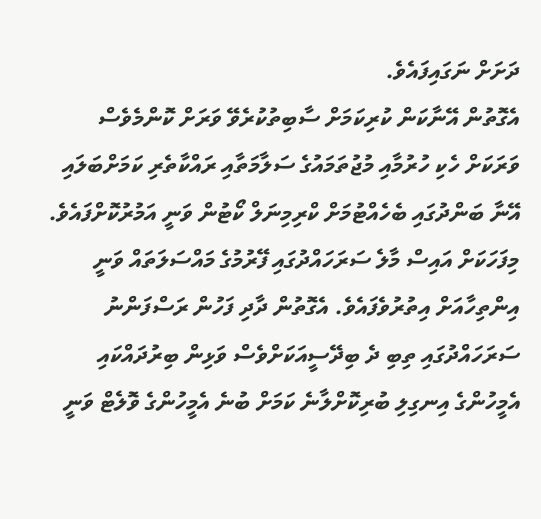ދަށަށް ނަގައިފައެވެ.
އެގޮތުން އޭނާކަން ކުރިކަމަށް ސާބިތުކުރެވޭ ވަރަށް ކޮންމެވެސް ވަރަކަށް ހެކި ހުރުމާއި މުޖުތަމައުގެ ސަލާމަތާއި ރައްކާތެރި ކަމަށްބަލައި އޭނާ ބަންދުގައި ބެހެއްޓުމަށް ކްރިމިނަލް ކޯޓުން ވަނީ އަމުރުކޮށްފައެވެ.
މިފަހަކަށް އައިސް މާލެ ސަރަހައްދުގައި ފޭރުމުގެ މައްސަލަތައް ވަނީ އިންތިހާއަށް އިތުރުވެފައެވެ. އެގޮތުން ދާދި ފަހުން ރަސްފަންނު ސަރަހައްދުގައި ތިބި ދެ ބިދޭސީއަކަށްވެސް ވަޅިން ބިރުދައްކައި އެމީހުންގެ އިނގިލި ބުރިކޮށްލާނެ ކަމަށް ބުނެ އެމީހުންގެ ވޮލެޓް ވަނީ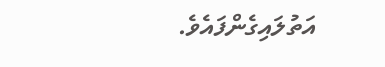އަތުލައިގެންފައެވެ.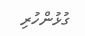ގުޅުންހުރި